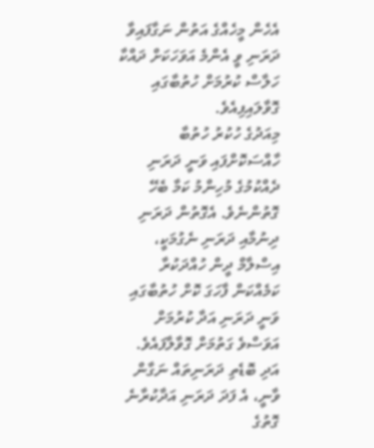އެހެން މީހެއްގެ އަތުން ނަގާފައިވާ ދަރަނި ވީ އެންމެ އަވަހަކަށް ދައްކާ ހަލާސް ކުރުމަށް ހުތުބާގައި ގޮވާލައިފިއެވެ.
މިއަދުގެ ހުކުރު ހުތުބާ ހާއްސަކޮށްފައި ވަނީ ދަރަނި ދެއްކުމުގެ މުހިންމު ކަމާ ބެހޭ ގޮތުންނެވެ. އެގޮތުން ދަރަނި ދިނުމާއި ދަރަނި ނެގުމަކީ، އިސްލާމް ދީން ހުއްދަކުރާ ކަމެއްކަން ފާހަގަ ކޮށް ހުތުބާގައި ވަނީ ދަރަނި އަދާ ކުރުމަށް އަވަސްވެ ގަތުމަށް ގޮވާލާފައެވެ.
އަދި ބޮޑެތި ދަރަނިތައް ނަގާން ވާނީ، އެ ފަދަ ދަރަނި އަދާކުރާނެ ގޮތުގެ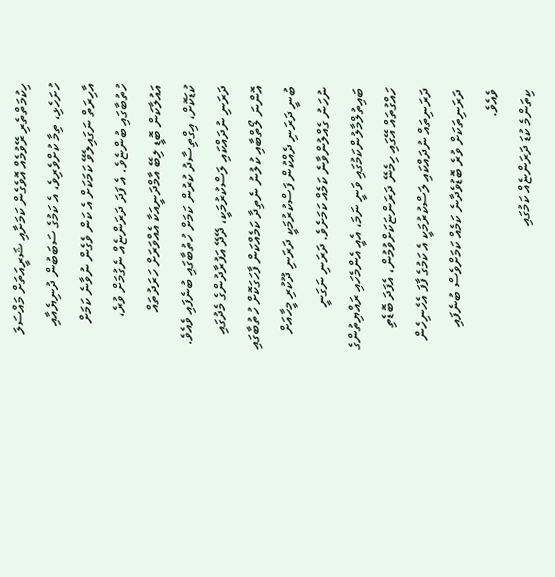ހިކުމަތްތެރި ރޭވުމެއް އޮވެގެން ކަމަށާއި ޝަރީއަތަށް މައްސަލަ ހުށަހެޅި، ތިމާ ކުށްވެރިވެ، އެ ކަމުގެ ސަބަބުން ދުނިޔެއާއި އާހިރަތް ނަގައިލެވޭ ކަމަކަށް އެ ކަން ވެގެން ނުވާނެ ކަމަށް ހުތުބާގައި ބުންޏެވެ. އެ ފަދަ ދަރަންޏެއް ނެގުމަށް ވުރެ، އައުލާކަން ބޮޑީ ލިބޭ އާމްދަނީއަކާ އެއްވަރަށް ހަރަދުތައް ކުޑަކޮށް، އިގްތިސާދު ކުރުން ކަމަށް ހުތުބާގައި ބުނެފައި ވެއެވެ.
ދަރަނި ނުދައްކައި ލަސްކުރުމަކީ، ދޭދޭ އަފުރާދުންގެ މެދުގައި އޮންނަ ލޯތްބާއި ކުލުނު ނެތިދާ ކަމެއްކަން ފާހަގަކޮށް ހުތުބާގައި ބުނީ ދަރަނި ދެއްކުން ފަސްކުރުމަކީ ދަރަނި ދޫކުރި މީހާއަށް ނުހަނު ގެއްލުންވާނެ ކަމެއް ކަމަށެވެ. ދަރަނި ނަގަނީ ބައިތުލްމާލުންކަމުގައި ވަނީ ނަމަ، އެއީ އެންމެހައި ރައްޔިތުންގެ ހައްގުތައް އޭގައި ހިމެނޭ ދަރަންޏަކަށްވުމުން، އެފަދަ ބޮޑެތި ދަރަނިތައް ނުދައްކައި ލަސްކުރުމަކީ އެ ކަމުގެ ފާފަ އެހެނިހެން ދަރަނިތަކަށް ވުރެ ބޮޑުވެދާނެ ކަމެއް ކަމަށްވެސް ބުނެފައި ވެއެވެ.
ކިތަންމެ ކުޑަ ދަރަންޏެއް ކަމުގައި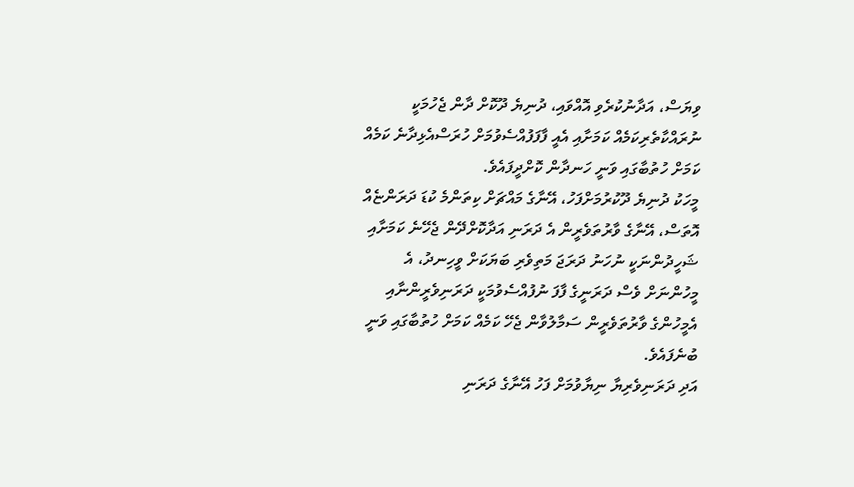ވިޔަސް، އަދާނުކުރެވި އޮއްވައި، ދުނިޔެ ދޫކޮށް ދާން ޖެހުމަކީ ނުރައްކާތެރިކަމެއް ކަމަށާއި އެއީ ފާފަފުއްސެވުމަށް ހުރަސްއެޅިދާނެ ކަމެއް ކަމަށް ހުތުބާގައި ވަނީ ހަނދާން ކޮށްދީފައެވެ.
މީހަކު ދުނިޔެ ދޫކުރުމަށްފަހު، އޭނާގެ މައްޗަށް ކިތަންމެ ކުޑަ ދަރަންޏެއް އޮތަސް، އޭނާގެ ވާރުތަވެރީން އެ ދަރަނި އަދާކޮށްދޭން ޖެހޭނެ ކަމަށާއި ޝަހީދުންނަކީ ނުހަނު ދަރަޖަ މަތިވެރި ބަޔަކަށް ވީހިނދު، އެ މީހުންނަށް ވެސް ދަރަނީގެ ފާފަ ނުފުއްސެވުމަކީ ދަރަނިވެރީންނާއި އެމީހުންގެ ވާރުތަވެރީން ސަމާލުވާން ޖެހޭ ކަމެއް ކަމަށް ހުތުބާގައި ވަނީ ބުނެފައެވެ.
އަދި ދަރަނިވެރިޔާ ނިޔާވުމަށް ފަހު އޭނާގެ ދަރަނި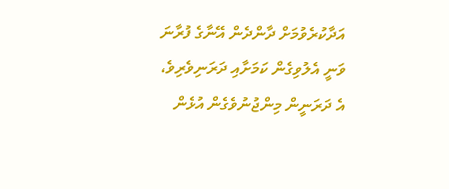އަދާކުރެވުމަށް ދާންދެން އޭނާގެ ފުރާނަ ވަނީ އެލުވިގެން ކަމަށާއި ދަރަނިވެރިވެ، އެ ދަރަނީން މިންޖުނުވެގެން އުޅެން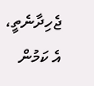ޖެހިދާނެތީ، އެ ކަމުން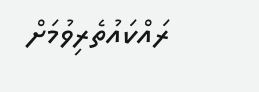ރައްކައުތެރިވުމަށް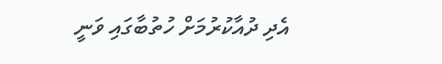އެދި ދުއާކުރުމަށް ހުތުބާގައި ވަނީ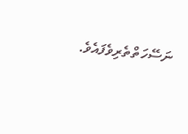ނަސޭހަތްތެރިވެފައެވެ.